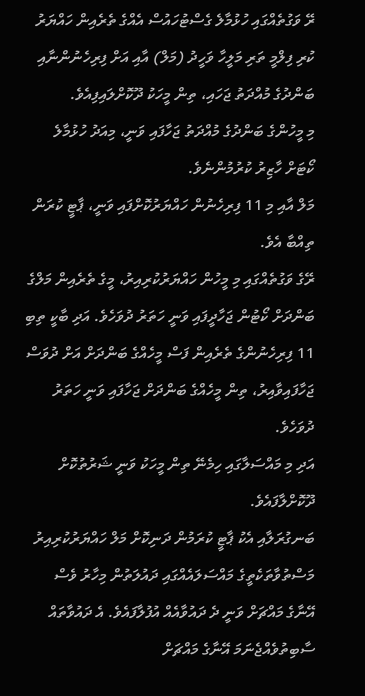ރޭ ވަގުތެއްގައި ހުޅުމާލެ ގެސްޓުހައުސް އެއްގެ ތެރެއިން ހައްޔަރު ކުރި ފިލްމީ ތަރި މަލީހާ ވަހީދު (މަލް) އާއި އަށް ފިރިހެނުންނާއި ބަންދުގެ މުއްދަތު ޖަހައި، ތިން މީހަކު ދޫކޮށްލައިފިއެވެ.
މި މީހުންގެ ބަންދުގެ މުއްދަތު ޖަހާފައި ވަނީ، މިއަދު ހުޅުމާލެ ކޯޓަށް ހާޒިރު ކުރުމުންނެވެ.
މަލް އާއި މި 11 ފިރިހެނުން ހައްޔަރުކޮށްފައި ވަނީ، ޕާޓީ ކުރަން ތިއްބާ އެވެ.
ރޭގެ ވަގުތެއްގައި މި މީހުން ހައްޔަރުކުރިއިރު، މީގެ ތެރެއިން މަލްގެ ބަންދަށް ކޯޓުން ޖަހާދީފައި ވަނީ ހަތަރު ދުވަހެވެ. އަދި ބާކީ ތިބި 11 ފިރިހެނުންގެ ތެރެއިން ފަސް މީހެއްގެ ބަންދަށް އަށް ދުވަސް ޖަހާފައިވާއިރު، ތިން މީހެއްގެ ބަންދަށް ޖަހާފައި ވަނީ ހަތަރު ދުވަހެވެ.
އަދި މި މައްސަލާގައި ހިމެނޭ ތިން މީހަކު ވަނީ ޝަރުތުކޮށް ދޫކޮށްލާފައެވެ.
ބަނގުރަލާއި އެކު ޕާޓީ ކުރަމުން ދަނިކޮށް މަލް ހައްޔަރުކުރިއިރު މަސްތުވާތަކެތީގެ މައްސަލައެއްގައި ދައުލަތުން މިހާރު ވެސް އޭނާގެ މައްޗަށް ވަނީ ދެ ދައުވާއެއް އުފުލާފައެވެ. އެ ދައުވާތައް ސާބިތުވެއްޖެނަމަ އޭނާގެ މައްޗަށް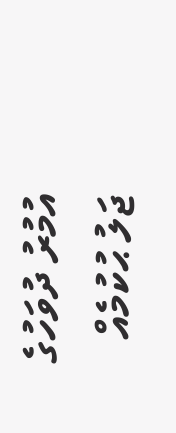އުމުރު ދުވަހުގެ ޖަލު ޙުކުމެއް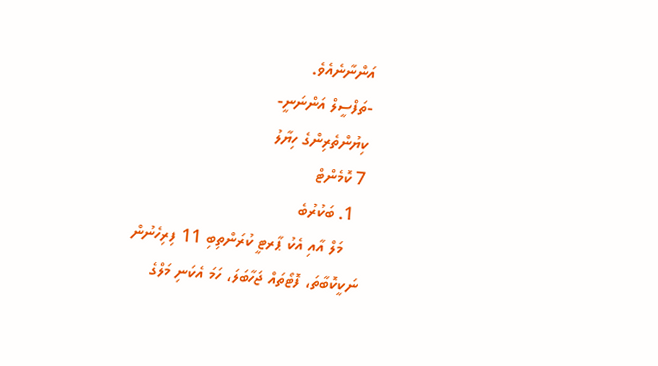އަންނާނެއެވެ.
-ތަފްސީލް އަންނަނީ-
ކިޔުންތެރިންގެ ހިޔާލު
7 ކޮމެންޓް
  1. ބަކުރުބެ
    މަލް އާއި އެކު ޕާރޓީ ކުރަންތިބި 11 ފިރިހެނުން ނަކީކޮބާތަ، ފޮޓޯތައް ޖަހާބަލަ، ހަމަ އެކަނި މަލްގެ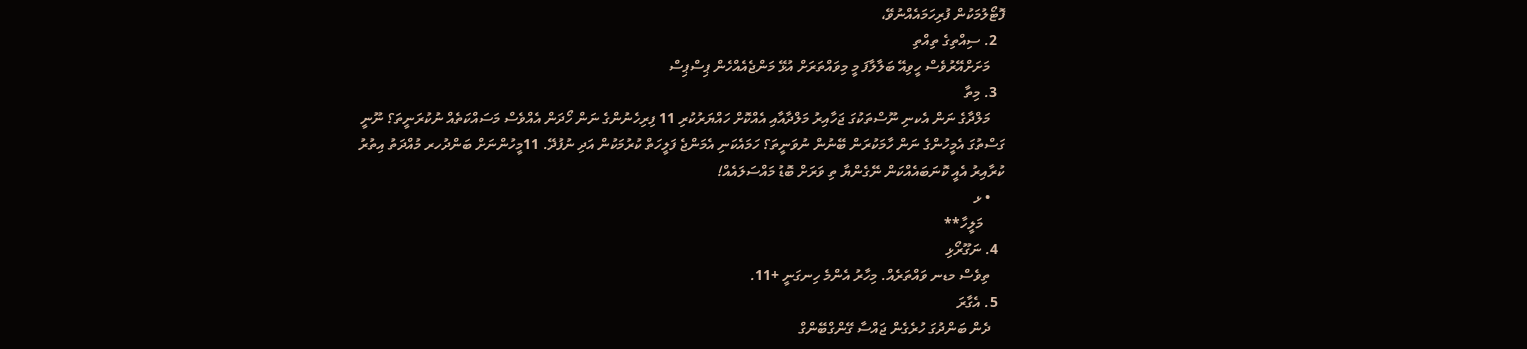ފޮޓޯލުމަކުން ފުރިހަމައެއްނުވޭ،
  2. ސިއްތިގެ ތިއްތި
    މަށަށްއޭރުވެސް ހީވިއޭ ބަލާލާފަ މީ މިވައްތަރަށް އުޅޭ މަންޖެއެއްހެން ޕިސްޕިސް
  3. މިތާ
    މަލްދާގެ ނަން އެކނި ނޫސްތަކުގަ ޖަހާއިރު މަލްދާއާއި އެއްކޮށް ހައްޔަރުކުރި 11 ފިރިހެނުންގެ ނަން ހޯދަން އެއްވެސް މަސައްކަތެއް ނުކުރަނީތަ؟ ނޫނީ ގަސްތުގަ އެމީހުންގެ ނަން ހާމަކުރަން ބޭނުން ނުވަނީތަ؟ ހަމައެކަނި އެމަންޖެ ފަލީހަތް ކުރުމަކުން އަދި ނުފުދޭ. 11މީހުންނަށް ބަންދުހރ މުއްދަތު އިތުރު ކުރާއިރު އެއީ ކޮނަބައެއްކަން ނޭގެންޔާ ތި ވަރަށް ބޮޑު މައްސަލައެއް!
    • ޅ
      މަލީހާ**
  4. ނަގޫރޯޅި
    ތިވެސް މޑނ ވައްތަރެއް. މިހާރު އެންމެ ހިނގަނީ +11.
  5. އެގާރަ
    ދެން ބަންދުގަ ހުރެގެން ޖައްސާ ގޭންގްބޭންގް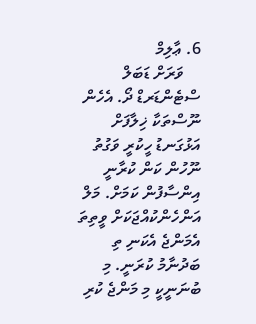6. ޢާލިމް
    ވަރަށް ޑަބަލް ސްޓެންޑަރޑް ދޯ. އެހެން ނޫސްތަކާ ޚިލާފަށް އަޅުގަނޑު ހީކުރީ ވަގުތު ނޫހުން ކަން ކުރާނީ އިންސާފުން ކަމަށް. މަލް އަންހެންކުއްޖަކަށް ވީތިތަ އެމަންޖެ އެކަނި ތި ބަދުނާމު ކުރަނީ. މި ބުނަނީކީ މި މަންޖެ ކުރި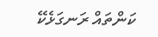ކަންތައް ރަނގަޅެކޭ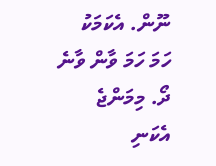ނޫން. އެކަމަކު ހަމަ ހަމަ ވާން ވާނެ ދޯ. މިމަންޖެ އެކަނި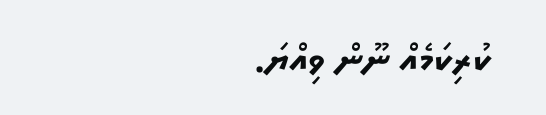ކުރިކަމެއް ނޫން ވިއްޔަ.